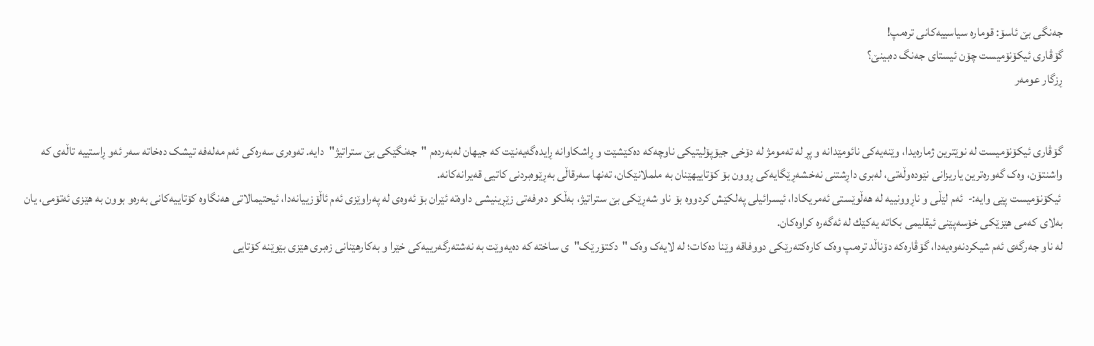جەنگی بێ ئاسۆ: قومارە سیاسییەکانی تره‌مپ!
گۆڤاری ئیکۆنۆمیست چۆن ئیستای جەنگ دەبینێ؟
ڕزگار عومەر


گۆڤاری ئیکۆنۆمیست لە نوێترین ژمارەیدا، وێنەیەکی نائومێدانە و پڕ لە تەمومژ لە دۆخی جیۆپۆلیتیکی ناوچەکە دەکێشێت و ڕاشکاوانە ڕایدەگەیەنێت کە جیهان لەبەردەم "جەنگێکی بێ ستراتیژ"دایە. تەوەری سەرەکی ئەم مەلەفە تیشک دەخاتە سەر ئەو ڕاستییە تاڵەی کە واشنتۆن، وەک گەورەترین یاریزانی نێودەوڵەتی، لەبری داڕشتنی نەخشەڕێگایەکی ڕوون بۆ کۆتاییهێنان بە ململانێکان، تەنها سەرقاڵی بەڕێوەبردنی کاتیی قەیرانەکانە.
 ئیکۆنۆمیست پێی وایە:-  ئەم لێڵی و ناڕوونییە لە هەڵوێستی ئەمریکادا، ئیسرائیلی پەلکێش کردووە بۆ ناو شەڕێکی بێ ستراتیژ، بەڵکو دەرفەتی زێڕینیشی داوەتە ئێران بۆ ئەوەی لە پەراوێزی ئەم ئاڵۆزییانەدا، ئیحتیمالاتی هەنگاوە کۆتاییەکانی بەرەو بوون بە هێزی ئەتۆمی، یان بەلای کەمی هێزێکی خۆسەپێنی ئیقلیمی بکاتە یەکێك لە ئەگەرە کراوەکان.
لە ناو جەرگەی ئەم شیکردنەوەیەدا، گۆڤارەکە دۆناڵد تره‌مپ وەک کارەکتەرێکی دووفاقە وێنا دەکات؛ لە لایەک وەک "دکتۆرێک"ی ساختە کە دەیەوێت بە نەشتەرگەرییەکی خێرا و بەکارهێنانی زەبری هێزی بێوێنە کۆتایی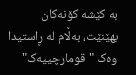بە کێشە کۆنەکان بهێنێت، بەڵام لە ڕاستیدا وەک "قومارچییەک"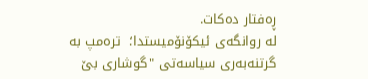ڕەفتار دەکات.
لە روانگەی ئیکۆنۆمیستدا؛  تره‌مپ بە گرتنەبەری سیاسەتی "گوشاری بێ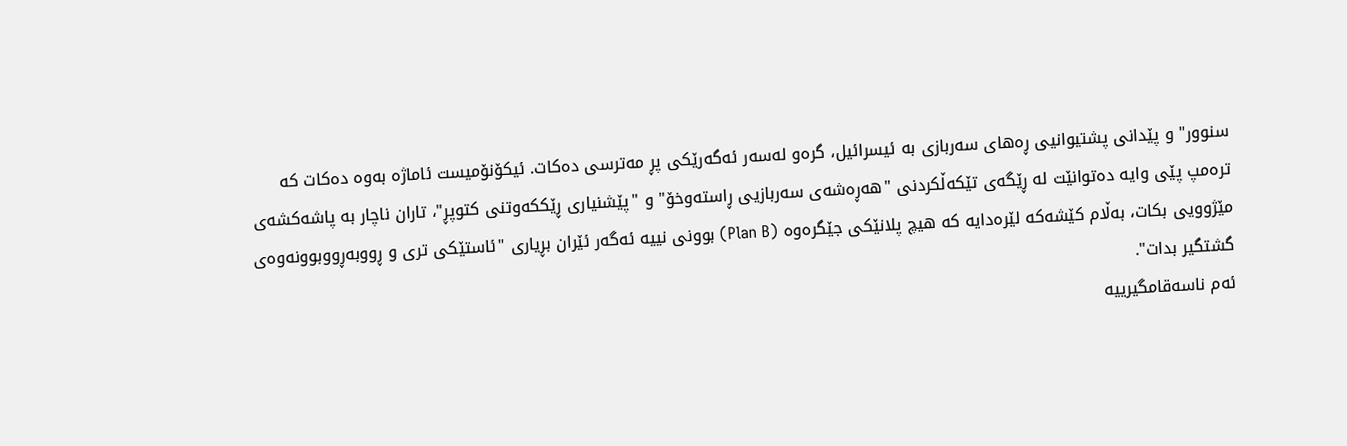سنوور" و پێدانی پشتیوانیی ڕەهای سەربازی بە ئیسرائیل، گرەو لەسەر ئەگەرێکی پڕ مەترسی دەکات. ئیکۆنۆمیست ئاماژە بەوە دەکات کە تره‌مپ پێی وایە دەتوانێت لە ڕێگەی تێکەڵکردنی "هەڕەشەی سەربازیی ڕاستەوخۆ" و "پێشنیاری ڕێککەوتنی کتوپڕ"، تاران ناچار بە پاشەکشەی مێژوویی بکات، بەڵام کێشەکە لێرەدایە کە هیچ پلانێکی جێگرەوە (Plan B) بوونی نییە ئەگەر ئێران بڕیاری "ئاستێکی تری و ڕووبەڕووبوونەوەی گشتگیر بدات".
ئەم ناسەقامگیرییە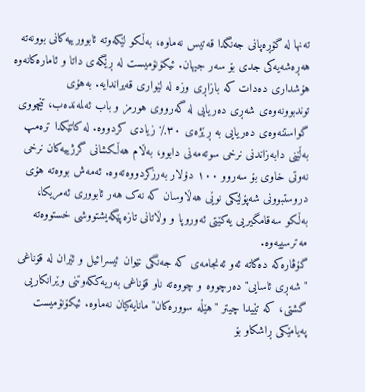تەنها لە گۆڕەپانی جەنگدا قەتیس نەماوە، بەڵکو لێکەوتە ئابوورییەکانی بوونەتە هەڕەشەیەکی جدی بۆ سەر جیهان. ئیکۆنۆمیست لە ڕێگەی داتا و ئامارەکانەوە هۆشداری دەدات کە بازاڕی وزە لە لێواری قەیراندایە. بەهۆی توندبوونەوەی شەڕی دەریایی لە گەرووی هورمز و باب ئەلمەندەب، تێچووی گواستنەوەی دەریایی بە ڕێژەی ٣٠٪ زیادی کردووە. لە کاتێکدا تره‌مپ بەڵێنی دابەزاندنی نرخی سوتەمەنی دابوو، بەڵام هەڵکشانی گرژییەکان نرخی نەوتی خاوی بۆ سەروو ١٠٠ دۆلار بەرزکردووەتەوە. ئەمەش بووەتە هۆی دروستبوونی شەپۆلێکی نوێی هەڵاوسان کە نەک هەر ئابووری ئەمریکا، بەڵکو سەقامگیریی یەکێتی ئەوروپا و وڵاتانی تازەپێگەیشتووشی خستووەتە مەترسییەوە.
گۆڤارەکە دەگاتە ئەو ئەنجامەی کە جەنگی نێوان ئیسرائیل و ئێران لە قۆناغی "شەڕی ئاسایی" دەرچووە و چووەتە ناو قۆناغی بەریەککەوتنی وێرانکاریی گشتی، کە تێیدا چیتر "هێڵە سوورەکان" مانایەکیان نەماوە. ئیکۆنۆمیست پەیامێکی ڕاشکاو بۆ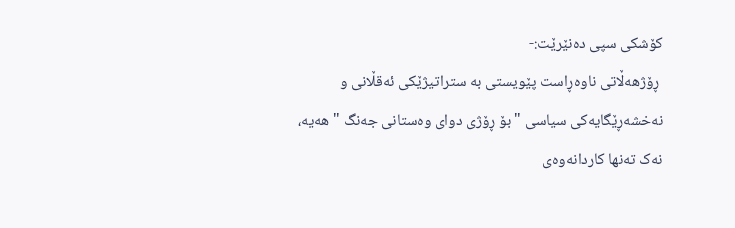کۆشکی سپی دەنێرێت:-
 ڕۆژهەڵاتی ناوەڕاست پێویستی بە ستراتیژێکی ئەقڵانی و نەخشەڕێگایەکی سیاسی "بۆ ڕۆژی دوای وەستانی جەنگ " هەیە، نەک تەنها کاردانەوەی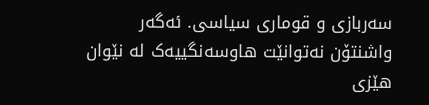سەربازی و قوماری سیاسی. ئەگەر واشنتۆن نەتوانێت هاوسەنگییەک لە نێوان هێزی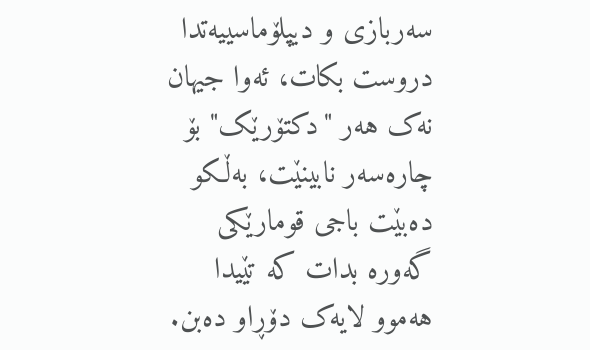سەربازی و دیپلۆماسییەتدا دروست بکات، ئەوا جیهان نەک هەر "دکتۆرێک" بۆ چارەسەر نابینێت، بەڵکو دەبێت باجی قومارێکی گەورە بدات کە تێیدا هەموو لایەک دۆڕاو دەبن.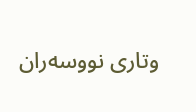وتاری نووسەران